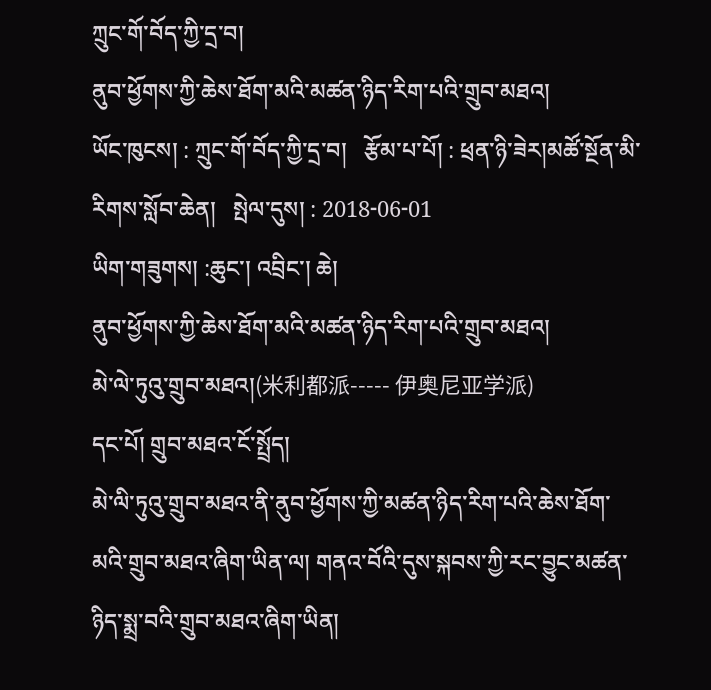ཀྲུང་གོ་བོད་ཀྱི་དྲ་བ།
ནུབ་ཕྱོགས་ཀྱི་ཆེས་ཐོག་མའི་མཚན་ཉིད་རིག་པའི་གྲུབ་མཐའ།
ཡོང་ཁུངས། : ཀྲུང་གོ་བོད་ཀྱི་དྲ་བ།   རྩོམ་པ་པོ། : ཕྲན་ཉི་ཟེར།མཚོ་སྔོན་མི་རིགས་སློབ་ཆེན།   སྤེལ་དུས། : 2018-06-01
ཡིག་གཟུགས། :ཆུང་། འབྲིང་། ཆེ།
ནུབ་ཕྱོགས་ཀྱི་ཆེས་ཐོག་མའི་མཚན་ཉིད་རིག་པའི་གྲུབ་མཐའ།
མེ་ལེ་ཏུའུ་གྲུབ་མཐའ།(米利都派----- 伊奥尼亚学派)
དང་པོ། གྲུབ་མཐའ་ངོ་སྤྲོད།
མེ་ལི་ཏུའུ་གྲུབ་མཐའ་ནི་ནུབ་ཕྱོགས་ཀྱི་མཚན་ཉིད་རིག་པའི་ཆེས་ཐོག་མའི་གྲུབ་མཐའ་ཞིག་ཡིན་ལ། གནའ་བོའི་དུས་སྐབས་ཀྱི་རང་བྱུང་མཚན་ཉིད་སྨྲ་བའི་གྲུབ་མཐའ་ཞིག་ཡིན།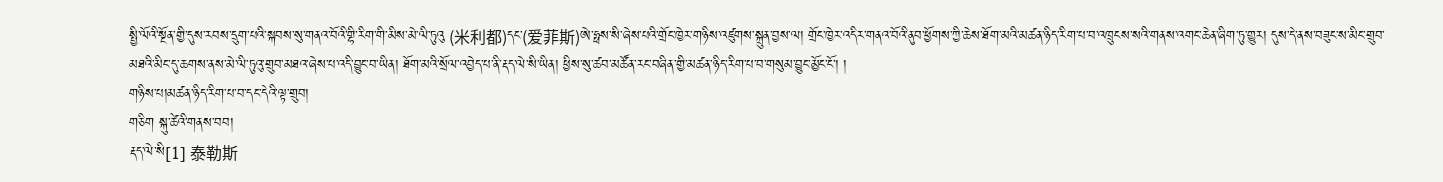སྤྱི་ལོའི་སྔོན་གྱི་དུས་རབས་དྲུག་པའི་སྐབས་སུ་གནའ་བོའི་གྷི་རིག་གི་མིས་མེ་ལི་ཏུའུ (米利都)དང་(爱菲斯)ཨེ་ཧྥས་སི་ཞེས་པའི་གྲོང་ཁྱེར་གཉིས་འཛུགས་སྐྲུན་བྱས་ལ། གྲོང་ཁྱེར་འདིར་གནའ་བོའི་ནུབ་ཕྱོགས་ཀྱི་ཆེས་ཐོག་མའི་མཚན་ཉིད་རིག་པ་བ་འཁྲུངས་སའི་གནས་འགང་ཆེན་ཞིག་ཏུ་གྱུར། དུས་དེ་ནས་བཟུང་ས་མིང་གྲུབ་མཐའི་མིང་དུ་ཆགས་ནས་མེ་ལི་ཏུའུ་གྲུབ་མཐའ་ཞེས་པ་འདི་བྱུང་བ་ཡིན། ཐོག་མའི་སྲོལ་འབྱེད་པ་ནི་རྡད་ལེ་སི་ཡིན། ཕྱིས་སུ་ཚབ་མཚོན་རང་བཞིན་གྱི་མཚན་ཉིད་རིག་པ་བ་གསུམ་བྱུང་མྱོང་ངོ་། །
གཉིས་པ།མཚན་ཉིད་རིག་པ་བ་དང་དེའི་ལྟ་གྲུབ།
གཅིག སྐུ་ཚེའི་གནས་བབ།
རྡད་ལེ་སི[1] 泰勒斯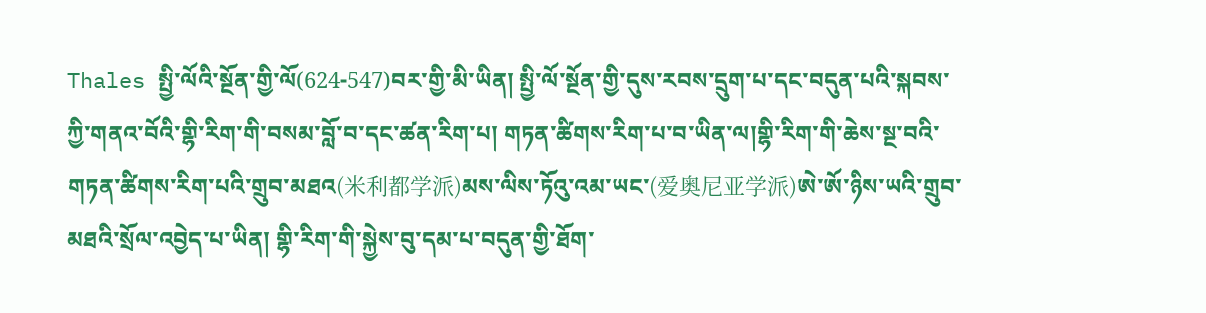Thales སྤྱི་ལོའི་སྔོན་གྱི་ལོ(624-547)བར་གྱི་མི་ཡིན། སྤྱི་ལོ་སྔོན་གྱི་དུས་རབས་དྲུག་པ་དང་བདུན་པའི་སྐབས་ཀྱི་གནའ་བོའི་གྷི་རིག་གི་བསམ་བློ་བ་དང་ཚན་རིག་པ། གཏན་ཚིགས་རིག་པ་བ་ཡིན་ལ།གྷི་རིག་གི་ཆེས་སྔ་བའི་གཏན་ཚིགས་རིག་པའི་གྲུབ་མཐའ(米利都学派)མས་ལིས་ཏོའུ་འམ་ཡང་(爱奥尼亚学派)ཨེ་ཨོ་ཉིས་ཡའི་གྲུབ་མཐའི་སྲོལ་འབྱེད་པ་ཡིན། གྷི་རིག་གི་སྐྱེས་བུ་དམ་པ་བདུན་གྱི་ཐོག་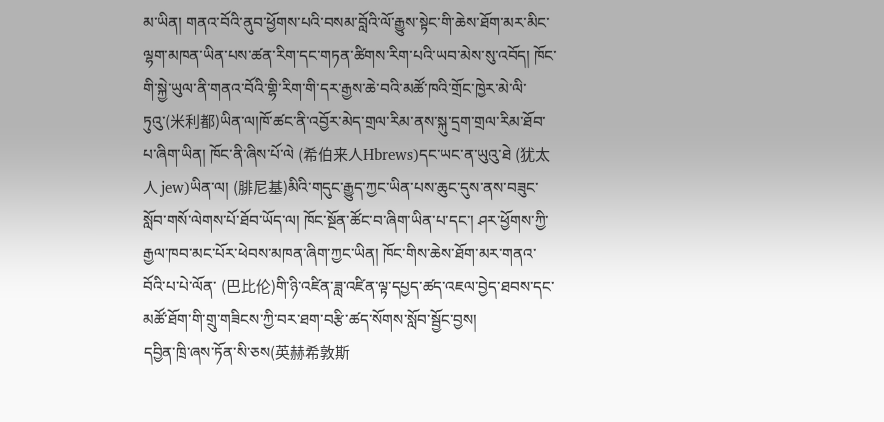མ་ཡིན། གནའ་བོའི་ནུབ་ཕྱོགས་པའི་བསམ་བློའི་ལོ་རྒྱུས་སྟེང་གི་ཆེས་ཐོག་མར་མིང་ལྷག་མཁན་ཡིན་པས་ཚན་རིག་དང་གཏན་ཚིགས་རིག་པའི་ཡབ་མེས་སུ་འབོད། ཁོང་གི་སྐྱེ་ཡུལ་ནི་གནའ་བོའི་གྷི་རིག་གི་དར་རྒྱས་ཆེ་བའི་མཚོ་ཁའི་གྲོང་ཁྱེར་མེ་ལི་ཏུའུ་(米利都)ཡིན་ལ།ཁོ་ཚང་ནི་འབྱོར་མེད་གྲལ་རིམ་ནས་སྐུ་དྲག་གྲལ་རིམ་ཐོབ་པ་ཞིག་ཡིན། ཁོང་ནི་ཞིས་པོ་ལེ (希伯来人Hbrews)དང་ཡང་ན་ཡུའུ་ཐེ (犹太人 jew)ཡིན་ལ། (腓尼基)མིའི་གདུང་རྒྱུད་ཀྱང་ཡིན་པས་ཆུང་དུས་ནས་བཟུང་སློབ་གསོ་ལེགས་པོ་ཐོབ་ཡོད་ལ། ཁོང་སྔོན་ཚོང་བ་ཞིག་ཡིན་པ་དང་། ཤར་ཕྱོགས་ཀྱི་རྒྱལ་ཁབ་མང་པོར་ཕེབས་མཁན་ཞིག་ཀྱང་ཡིན། ཁོང་གིས་ཆེས་ཐོག་མར་གནའ་བོའི་པ་པེ་ལོན་ (巴比伦)གི་ཉི་འཛིན་ཟླ་འཛིན་ལྟ་དཔྱད་ཚད་འཇལ་བྱེད་ཐབས་དང་མཚོ་ཐོག་གི་གྲུ་གཟིངས་ཀྱི་བར་ཐག་བརྩི་ཚད་སོགས་སློབ་སྦྱོང་བྱས།
དབྱིན་ཁྲི་ཞས་ཏོན་སི་ཅས(英赫希敦斯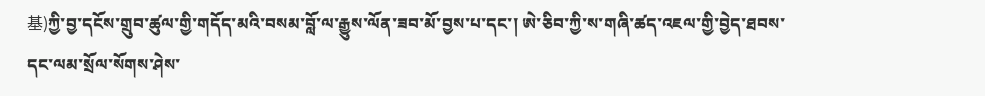基)ཀྱི་བྱ་དངོས་གྲུབ་ཚུལ་གྱི་གདོད་མའི་བསམ་བློ་ལ་རྒྱུས་ལོན་ཟབ་མོ་བྱས་པ་དང་། ཨེ་ཅིབ་ཀྱི་ས་གཞི་ཚད་འཇལ་གྱི་བྱེད་ཐབས་དང་ལམ་སྲོལ་སོགས་ཤེས་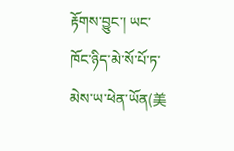རྟོགས་བྱུང་། ཡང་ཁོང་ཉིད་མེ་སོ་པོ་ཏ་མེས་ཡ་ཕེན་ཡོན(美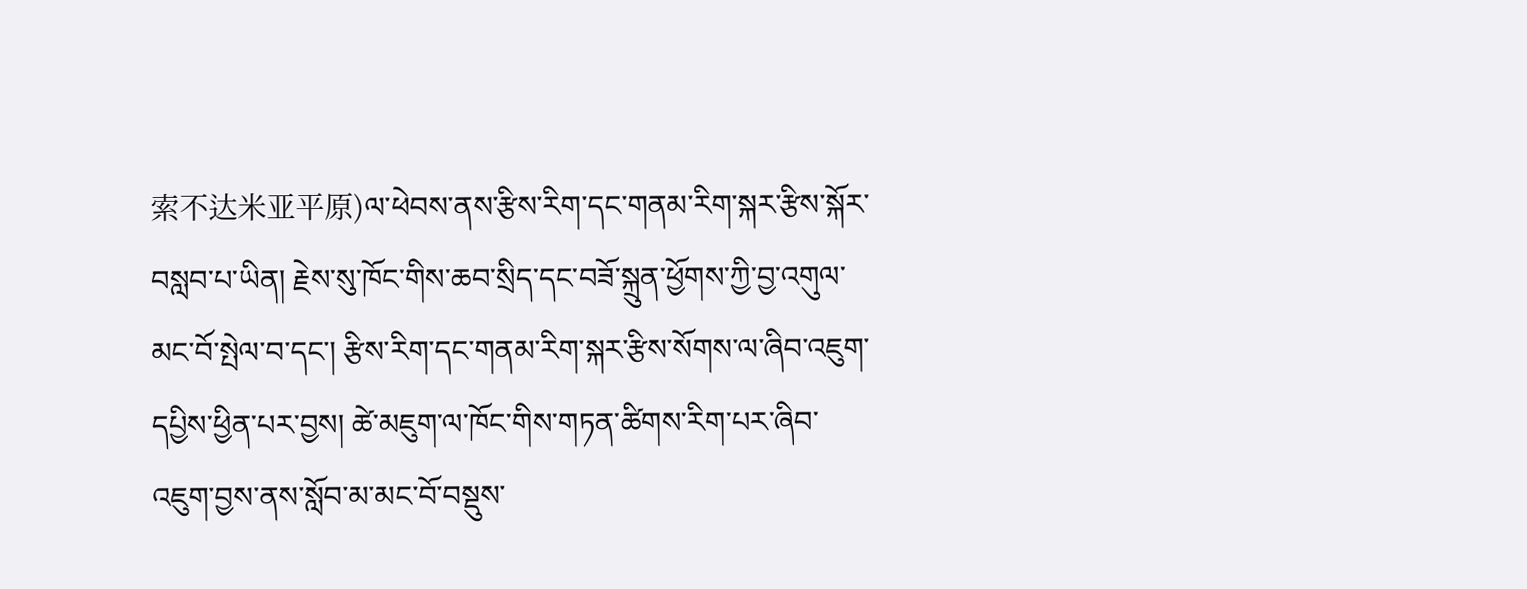索不达米亚平原)ལ་ཕེབས་ནས་རྩིས་རིག་དང་གནམ་རིག་སྐར་རྩིས་སྐོར་བསླབ་པ་ཡིན། རྗེས་སུ་ཁོང་གིས་ཆབ་སྲིད་དང་བཟོ་སྐྲུན་ཕྱོགས་ཀྱི་བྱ་འགུལ་མང་བོ་སྤེལ་བ་དང་། རྩིས་རིག་དང་གནམ་རིག་སྐར་རྩིས་སོགས་ལ་ཞིབ་འཇུག་དཔྱིས་ཕྱིན་པར་བྱས། ཚེ་མཇུག་ལ་ཁོང་གིས་གཏན་ཚིགས་རིག་པར་ཞིབ་འཇུག་བྱས་ནས་སློབ་མ་མང་བོ་བསྡུས་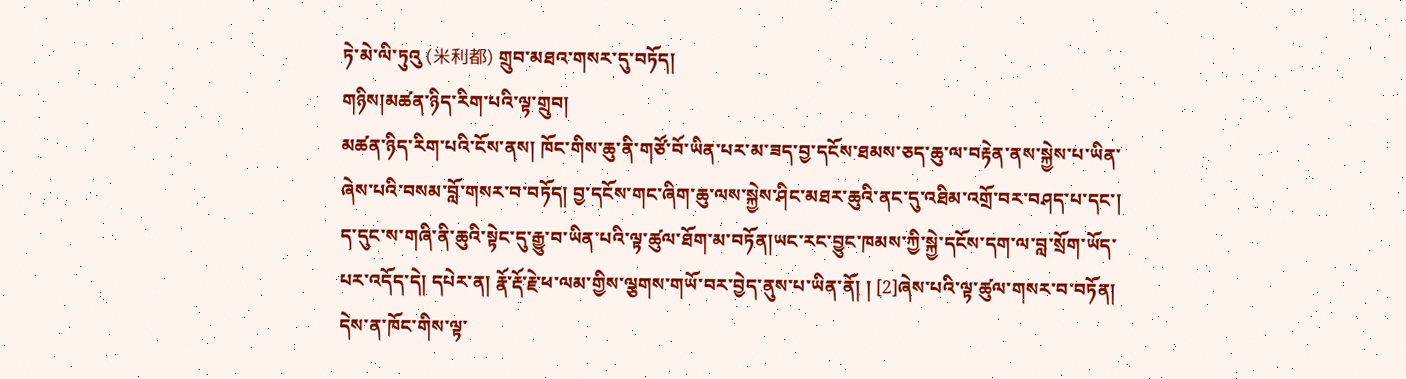ཏེ་མེ་ལི་ཏུའུ (米利都) གྲུབ་མཐའ་གསར་དུ་བཏོད།
གཉིས།མཚན་ཉིད་རིག་པའི་ལྟ་གྲུབ།
མཚན་ཉིད་རིག་པའི་ངོས་ནས། ཁོང་གིས་ཆུ་ནི་གཙོ་བོ་ཡིན་པར་མ་ཟད་བྱ་དངོས་ཐམས་ཅད་ཆུ་ལ་བརྟེན་ནས་སྐྱེས་པ་ཡིན་ཞེས་པའི་བསམ་བློ་གསར་བ་བཏོད། བྱ་དངོས་གང་ཞིག་ཆུ་ལས་སྐྱེས་ཤིང་མཐར་ཆུའི་ནང་དུ་འཐིམ་འགྲོ་བར་བཤད་པ་དང་། ད་དུང་ས་གཞི་ནི་ཆུའི་སྟེང་དུ་རྒྱུ་བ་ཡིན་པའི་ལྟ་ཚུལ་ཐོག་མ་བཏོན།ཡང་རང་བྱུང་ཁམས་ཀྱི་སྐྱེ་དངོས་དག་ལ་བླ་སྲོག་ཡོད་པར་འདོད་དེ། དཔེར་ན། རྣོ་རྡོ་རྗེ་ཕ་ལམ་གྱིས་ལྕགས་གཡོ་བར་བྱེད་ནུས་པ་ཡིན་ནོ། ། [2]ཞེས་པའི་ལྟ་ཚུལ་གསར་བ་བཏོན། དེས་ན་ཁོང་གིས་ལྟ་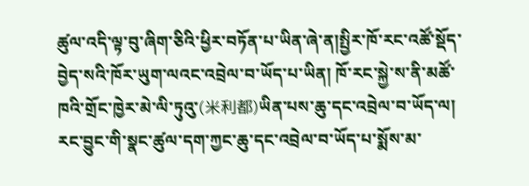ཚུལ་འདི་ལྟ་བུ་ཞིག་ཅིའི་ཕྱིར་བཏོན་པ་ཡིན་ཞེ་ན།སྤྱིར་ཁོ་རང་འཚོ་སྡོད་བྱེད་སའི་ཁོར་ཡུག་ལའང་འབྲེལ་བ་ཡོད་པ་ཡིན། ཁོ་རང་སྐྱེ་ས་ནི་མཚོ་ཁའི་གྲོང་ཁྱེར་མེ་ལི་ཏུའུ་(米利都)ཡིན་པས་ཆུ་དང་འབྲེལ་བ་ཡོད་ལ། རང་བྱུང་གི་སྣང་ཚུལ་དག་ཀྱང་ཆུ་དང་འབྲེལ་བ་ཡོད་པ་སྨོས་མ་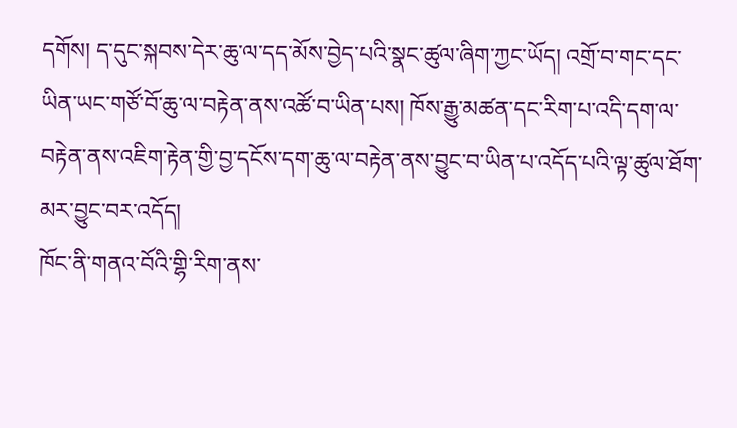དགོས། ད་དུང་སྐབས་དེར་ཆུ་ལ་དད་མོས་བྱེད་པའི་སྣང་ཚུལ་ཞིག་ཀྱང་ཡོད། འགྲོ་བ་གང་དང་ཡིན་ཡང་གཙོ་བོ་ཆུ་ལ་བརྟེན་ནས་འཚོ་བ་ཡིན་པས། ཁོས་རྒྱུ་མཚན་དང་རིག་པ་འདི་དག་ལ་བརྟེན་ནས་འཇིག་རྟེན་གྱི་བྱ་དངོས་དག་ཆུ་ལ་བརྟེན་ནས་བྱུང་བ་ཡིན་པ་འདོད་པའི་ལྟ་ཚུལ་ཐོག་མར་བྱུང་བར་འདོད།
ཁོང་ནི་གནའ་བོའི་གྷི་རིག་ནས་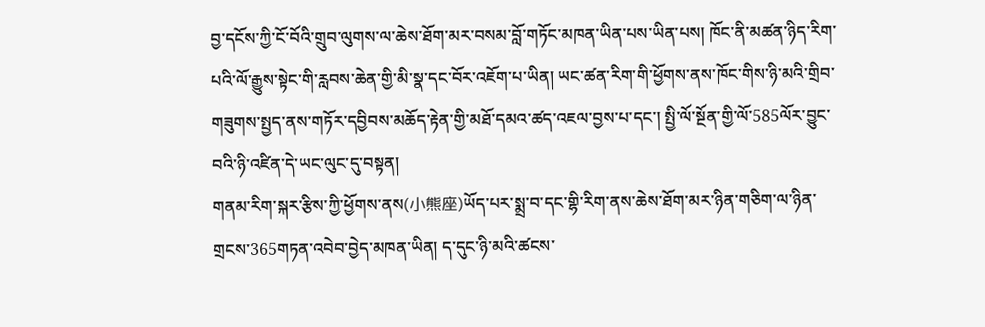བྱ་དངོས་ཀྱི་ངོ་བོའི་གྲུབ་ལུགས་ལ་ཆེས་ཐོག་མར་བསམ་བློ་གཏོང་མཁན་ཡིན་པས་ཡིན་པས། ཁོང་ནི་མཚན་ཉིད་རིག་པའི་ལོ་རྒྱུས་སྟེང་གི་རླབས་ཆེན་གྱི་མི་སྣ་དང་བོར་འཇོག་པ་ཡིན། ཡང་ཚན་རིག་གི་ཕྱོགས་ནས་ཁོང་གིས་ཉི་མའི་གྲིབ་གཟུགས་སྤྱད་ནས་གཏོར་དབྱིབས་མཆོད་རྟེན་གྱི་མཐོ་དམའ་ཚད་འཇལ་བྱས་པ་དང་། སྤྱི་ལོ་སྔོན་གྱི་ལོ་585ལོར་བྱུང་བའི་ཉི་འཛིན་དེ་ཡང་ལུང་དུ་བསྟན།
གནམ་རིག་སྐར་རྩིས་ཀྱི་ཕྱོགས་ནས(小熊座)ཡོད་པར་སྨྲ་བ་དང་གྷི་རིག་ནས་ཆེས་ཐོག་མར་ཉིན་གཅིག་ལ་ཉིན་གྲངས་365གཏན་འབེབ་བྱེད་མཁན་ཡིན། ད་དུང་ཉི་མའི་ཚངས་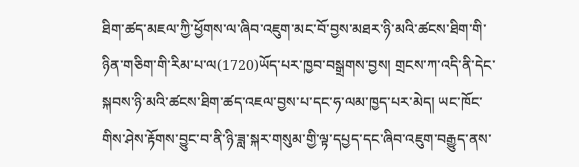ཐིག་ཚད་མཇལ་ཀྱི་ཕྱོགས་ལ་ཞིབ་འཇུག་མང་བོ་བྱས་མཐར་ཉི་མའི་ཚངས་ཐིག་གི་ཉིན་གཅིག་གི་རིམ་པ་ལ(1720)ཡོད་པར་ཁྱབ་བསྒྲགས་བྱས། གྲངས་ཀ་འདི་ནི་དེང་སྐབས་ཉི་མའི་ཚངས་ཐིག་ཚད་འཇལ་བྱས་པ་དང་ཧ་ལམ་ཁྱད་པར་མེད། ཡང་ཁོང་གིས་ཤེས་རྟོགས་བྱུང་བ་ནི་ཉི་ཟླ་སྐར་གསུམ་གྱི་ལྟ་དཔྱད་དང་ཞིབ་འཇུག་བརྒྱུད་ནས་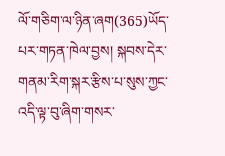ལོ་གཅིག་ལ་ཉིན་ཞག(365)ཡོད་པར་གཏན་ཁེལ་བྱས། སྐབས་དེར་གནམ་རིག་སྐར་རྩིས་པ་སུས་ཀྱང་འདི་ལྟ་བུ་ཞིག་གསར་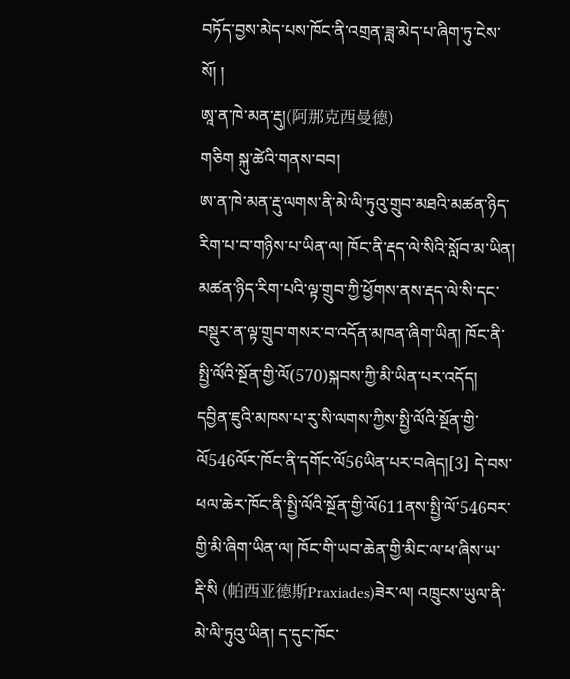བཏོད་བྱས་མེད་པས་ཁོང་ནི་འགྲན་ཟླ་མེད་པ་ཞིག་ཏུ་ངེས་སོ། །
ཨཱ་ན་ཁེ་མན་རྡུ།(阿那克西曼德)
གཅིག སྐུ་ཚེའི་གནས་བབ།
ཨ་ན་ཁེ་མན་རྡུ་ལགས་ནི་མེ་ལི་ཏུའུ་གྲུབ་མཐའི་མཚན་ཉིད་རིག་པ་བ་གཉིས་པ་ཡིན་ལ། ཁོང་ནི་རྡད་ལེ་སིའི་སློབ་མ་ཡིན། མཚན་ཉིད་རིག་པའི་ལྟ་གྲུབ་ཀྱི་ཕྱོགས་ནས་རྡད་ལེ་སི་དང་བསྡུར་ན་ལྟ་གྲུབ་གསར་བ་འདོན་མཁན་ཞིག་ཡིན། ཁོང་ནི་སྤྱི་ལོའི་སྔོན་གྱི་ལོ(570)སྐབས་ཀྱི་མི་ཡིན་པར་འདོད། དབྱིན་ཇུའི་མཁས་པ་རུ་སི་ལགས་ཀྱིས་སྤྱི་ལོའི་སྔོན་གྱི་ལོ546ལོར་ཁོང་ནི་དགོང་ལོ56ཡིན་པར་བཞེད།[3] དེ་བས་ཕལ་ཆེར་ཁོང་ནི་སྤྱི་ལོའི་སྔོན་གྱི་ལོ611ནས་སྤྱི་ལོ་546བར་གྱི་མི་ཞིག་ཡིན་ལ། ཁོང་གི་ཡབ་ཆེན་གྱི་མིང་ལ་ཕ་ཞིས་ཡ་རྡི་སི (帕西亚德斯Praxiades)ཟེར་ལ། འཁྲུངས་ཡུལ་ནི་མེ་ལི་ཏུའུ་ཡིན། ད་དུང་ཁོང་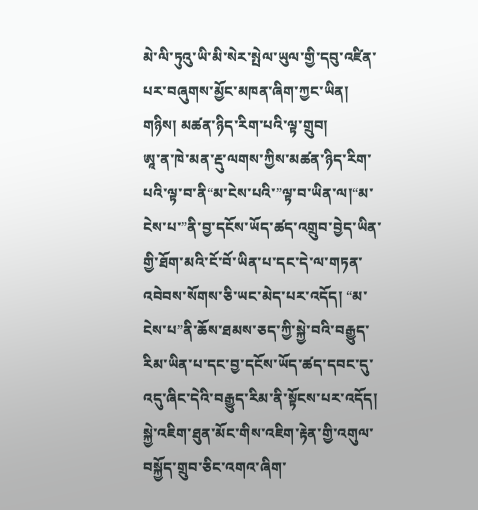མེ་ལི་ཏུའུ་ཡི་མི་སེར་སྤེལ་ཡུལ་གྱི་དབུ་འཛིན་པར་བཞུགས་མྱོང་མཁན་ཞིག་ཀྱང་ཡིན།
གཉིས། མཚན་ཉིད་རིག་པའི་ལྟ་གྲུབ།
ཨཱ་ན་ཁེ་མན་རྡུ་ལགས་ཀྱིས་མཚན་ཉིད་རིག་པའི་ལྟ་བ་ནི“མ་ངེས་པའི་”ལྟ་བ་ཡིན་ལ།“མ་ངེས་པ་”ནི་བྱ་དངོས་ཡོད་ཚད་འགྲུབ་བྱེད་ཡིན་གྱི་ཐོག་མའི་ངོ་བོ་ཡིན་པ་དང་དེ་ལ་གཏན་འབེབས་སོགས་ཅི་ཡང་མེད་པར་འདོད། “མ་ངེས་པ”ནི་ཆོས་ཐམས་ཅད་ཀྱི་སྐྱེ་བའི་བརྒྱུད་རིམ་ཡིན་པ་དང་བྱ་དངོས་ཡོད་ཚད་དབང་དུ་འདུ་ཞིང་དེའི་བརྒྱུད་རིམ་ནི་སྟོངས་པར་འདོད། སྐྱེ་འཇིག་ཐུན་མོང་གིས་འཇིག་རྟེན་གྱི་འགུལ་བསྐྱོད་གྲུབ་ཅིང་འགའ་ཞིག་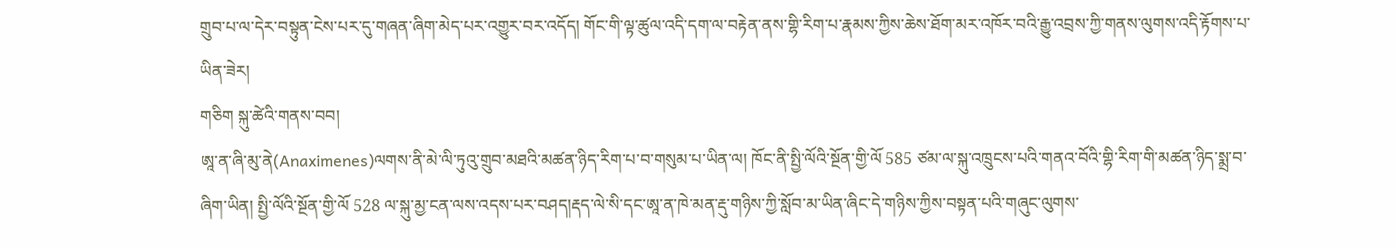གྲུབ་པ་ལ་དེར་བསྟུན་ངེས་པར་དུ་གཞན་ཞིག་མེད་པར་འགྱུར་བར་འདོད། གོང་གི་ལྟ་ཚུལ་འདི་དག་ལ་བརྟེན་ནས་གྷི་རིག་པ་རྣམས་ཀྱིས་ཆེས་ཐོག་མར་འཁོར་བའི་རྒྱུ་འབྲས་ཀྱི་གནས་ལུགས་འདི་རྟོགས་པ་ཡིན་ཟེར།
གཅིག སྐུ་ཚེའི་གནས་བབ།
ཨཱ་ན་ཞི་མུ་ནེ(Anaximenes)ལགས་ནི་མེ་ལི་ཏུའུ་གྲུབ་མཐའི་མཚན་ཉིད་རིག་པ་བ་གསུམ་པ་ཡིན་ལ། ཁོང་ནི་སྤྱི་ལོའི་སྔོན་གྱི་ལོ 585 ཙམ་ལ་སྐུ་འཁྲུངས་པའི་གནའ་བོའི་གྷི་རིག་གི་མཚན་ཉིད་སྨྲ་བ་ཞིག་ཡིན། སྤྱི་ལོའི་སྔོན་གྱི་ལོ 528 ལ་སྐུ་མྱ་ངན་ལས་འདས་པར་བཤད།རྡད་ལེ་སི་དང་ཨཱ་ན་ཁེ་མན་རྡུ་གཉིས་ཀྱི་སློབ་མ་ཡིན་ཞིང་དེ་གཉིས་ཀྱིས་བསྟན་པའི་གཞུང་ལུགས་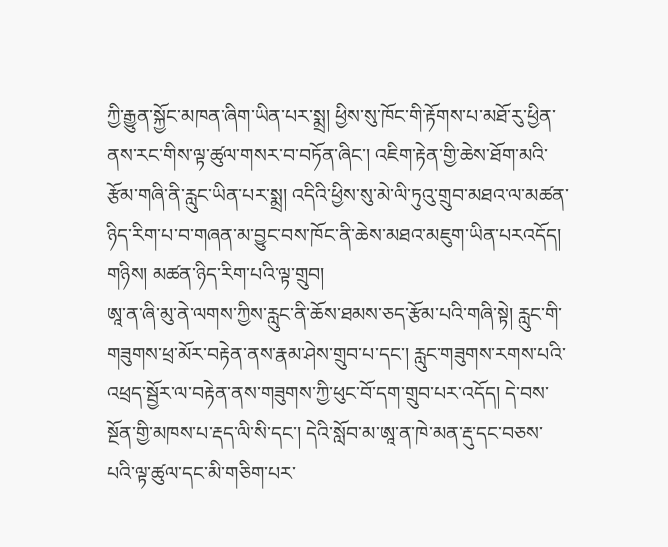ཀྱི་རྒྱུན་སྐྱོང་མཁན་ཞིག་ཡིན་པར་སྨྲ། ཕྱིས་སུ་ཁོང་གི་རྟོགས་པ་མཐོ་རུ་ཕྱིན་ནས་རང་གིས་ལྟ་ཚུལ་གསར་བ་བཏོན་ཞིང་། འཇིག་རྟེན་གྱི་ཆེས་ཐོག་མའི་རྩོམ་གཞི་ནི་རླུང་ཡིན་པར་སྨྲ། འདིའི་ཕྱིས་སུ་མེ་ལི་ཏུའུ་གྲུབ་མཐའ་ལ་མཚན་ཉིད་རིག་པ་བ་གཞན་མ་བྱུང་བས་ཁོང་ནི་ཆེས་མཐའ་མཇུག་ཡིན་པརའདོད།
གཉིས། མཚན་ཉིད་རིག་པའི་ལྟ་གྲུབ།
ཨཱ་ན་ཞི་མུ་ནེ་ལགས་ཀྱིས་རླུང་ནི་ཆོས་ཐམས་ཅད་རྩོམ་པའི་གཞི་སྟེ། རླུང་གི་གཟུགས་ཕྲ་མོར་བརྟེན་ནས་རྣམ་ཤེས་གྲུབ་པ་དང་། རླུང་གཟུགས་རགས་པའི་འཕྲད་སྦྱོར་ལ་བརྟེན་ནས་གཟུགས་ཀྱི་ཕུང་བོ་དག་གྲུབ་པར་འདོད། དེ་བས་སྔོན་གྱི་མཁས་པ་རྡད་ལི་སི་དང་། དེའི་སློབ་མ་ཨཱ་ན་ཁེ་མན་རྡུ་དང་བཅས་པའི་ལྟ་ཚུལ་དང་མི་གཅིག་པར་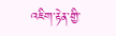འཇིག་རྟེན་གྱི་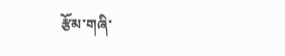རྩོམ་གཞི་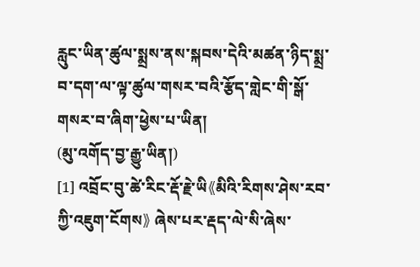རླུང་ཡིན་ཚུལ་སྨྲས་ནས་སྐབས་དེའི་མཚན་ཉིད་སྨྲ་བ་དག་ལ་ལྟ་ཚུལ་གསར་བའི་རྩོད་གླེང་གི་སྒོ་གསར་བ་ཞིག་ཕྱེས་པ་ཡིན།
(མུ་འགོད་བྱ་རྒྱུ་ཡིན།)
[1] འབྲོང་བུ་ཚེ་རིང་རྡོ་རྗེ་ཡི《མིའི་རིགས་ཤེས་རབ་ཀྱི་འཇུག་ངོགས》 ཞེས་པར་རྡད་ལེ་སི་ཞེས་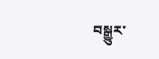བསྒྱུར་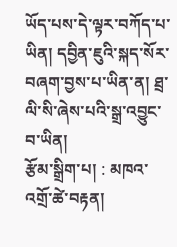ཡོད་པས་དེ་ལྟར་བཀོད་པ་ཡིན། དབྱིན་ཇུའི་སྐད་སོར་བཞག་བྱས་པ་ཡིན་ན། ཐྲ་ལི་སི་ཞེས་པའི་སྒྲ་འབྱུང་བ་ཡིན།
རྩོམ་སྒྲིག་པ། : མཁའ་འགྲོ་ཚེ་བརྟན།